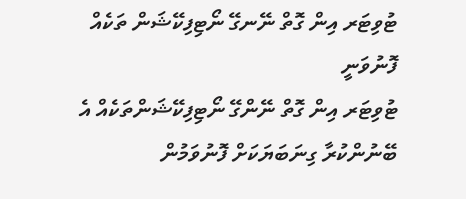ޓުވިޓަރ އިން ގޮތް ނޭނގޭ ނޯޓިފިކޭޝަން ތަކެއް ފޮނުވަނީ
ޓުވިޓަރ އިން ގޮތް ނޭންގޭ ނޯޓިފިކޭޝަންތަކެއް އެ ބޭނުންކުރާ ގިނަބަޔަކަށް ފޮނުވަމުން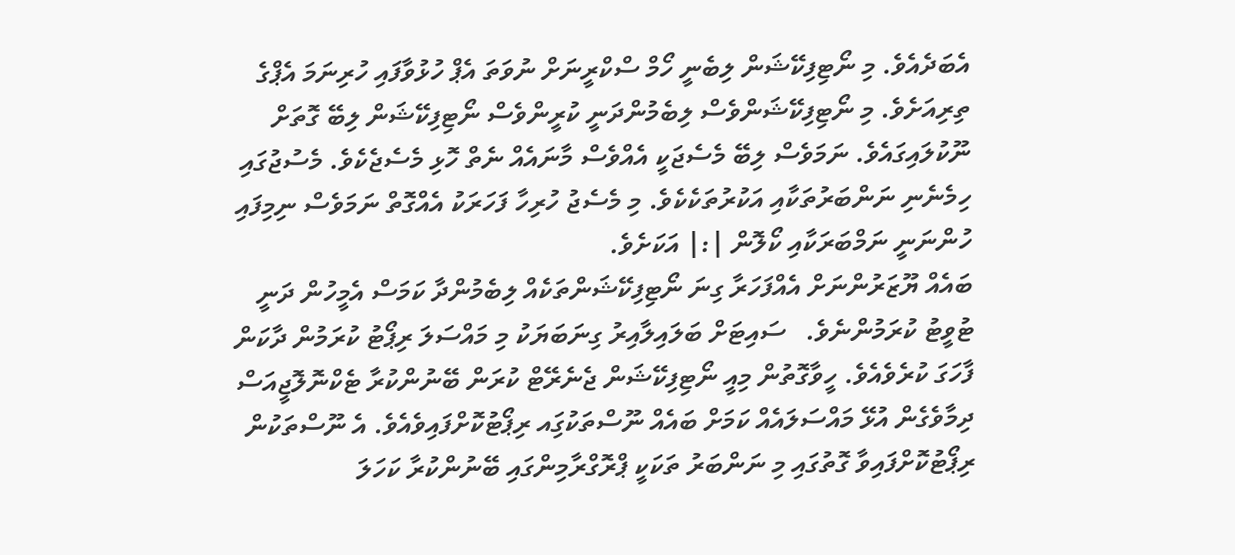އެބަދެއެވެ. މި ނޯޓިފިކޭޝަން ލިބެނީ ހޯމް ސްކްރީނަށް ނުވަތަ އެޕް ހުޅުވާފައި ހުރިނަމަ އެޕްގެ ތިރިއަށެވެ. މި ނޯޓިފިކޭޝަންވެސް ލިބެމުންދަނީ ކުރީންވެސް ނޯޓިފިކޭޝަން ލިބޭ ގޮތަށް ނޫކުލައިގައެވެ. ނަމަވެސް ލިބޭ މެސެޖަކީ އެއްވެސް މާނައެއް ނެތް ހޮޅި މެސެޖެކެވެ. މެސުޖުގައި ހިމެނެނި ނަންބަރުތަކާއި އަކުރުތަކެކެވެ. މި މެސެޖު ހުރިހާ ފަހަރަކު އެއްގޮތް ނަމަވެސް ނިމިފައި ހުންނަނީ ނަމްބަރަކާއި ކޯލޮން |:| އަކަށެވެ.
ބައެއް ޔޫޒަރުންނަށް އެއްފަހަރާ ގިނަ ނޯޓިފިކޭޝަންތަކެއް ލިބެމުންދާ ކަމަސް އެމީހުން ދަނީ ޓުވީޓު ކުރަމުންނެވެ.   ސައިޓަށް ބަލައިލާއިރު ގިނަބަޔަކު މި މައްސަލަ ރިޕޯޓު ކުރަމުން ދާކަން ފާހަގަ ކުރެވެއެވެ. ހީވާގޮތުން މިއީ ނޯޓިފިކޭޝަން ޖެނެރޭޓް ކުރަން ބޭނުންކުރާ ޓެކްނޮލޮޖީއަސް ދިމާވެގެން އުޅޭ މައްސަލައެއް ކަމަށް ބައެއް ނޫސްތަކުގަިއ ރިޕޯޓުކޮށްފައިވެއެވެ. އެ ނޫސްތަކުން ރިޕޯޓުކޮށްފައިވާ ގޮތުގައި މި ނަންބަރު ތަކަކީ ޕްރޮގްރާމިންގައި ބޭނުންކުރާ ކަހަލަ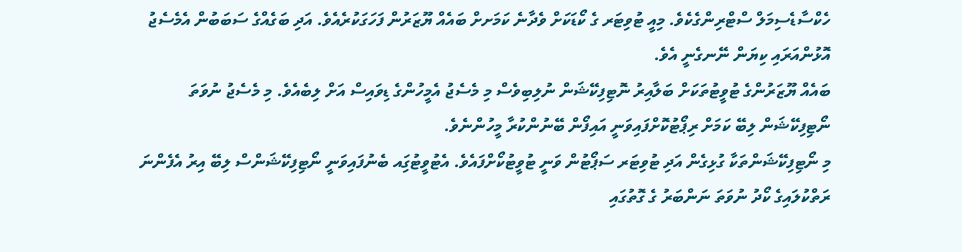ހެކްސާޑެސިމަލް ސްޓްރިންގެކެވެ. މިއީ ޓުވިޓަރ ގެ ކޯޑަކަށް ވެދާނެ ކަމަށށް ބައެއް ޔޫޒަރުން ފަހަގަކުރެއެވެ. އަދި ބަގެއްގެ ސަބަބުން އެމެސެޖު އޮޅުންއަރައި ކިޔަން ނޭނގެނީ އެވެ.
ބައެއް ޔޫޒަރުންގެ ޓުވީޓުތަކަށް ބަލާއިރު ނޮޓިފިކޭޝަން ނުލިބިވެސް މި މެސެޖު އެމީހުންގެ ޑިވައިސް އަށް ލިބެއެވެ. މި މެސެޖު ނުވަތަ ނޯޓިފިކޭޝަން ލިބޭ ކަމަށް ރިޕޯޓުކޮށްފައިވަނީ އައިފޯން ބޭނުންކުރާ މީހުންނެވެ.
މި ނޯޓިފިކޭޝަންތަކާ ގުޅިގެން އަދި ޓުވިޓަރ ސަޕޯޓުން ވަނީ ޓުވީޓުކޯށްފައެވެ. އެޓުވީޓުގަިއ ބެނުފައިވަނީ ނޯޓިފިކޭޝަންސް ލިބޭ އިރު އެފެންނަ ރަތްކުލައިގެ ކޯދު ނުވަތަ ނަންބަރު ގެ ގޮތުގައި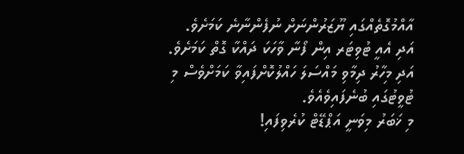އާއްމުގޮތެއްގައި ޔޫޒަރުންނަށް ނުފެންނާނެ ކަމަށެވެ. އަދި އެއީ ޓުވިޓަރ އިން ފޯނާ ވާހަކަ ދައްކާ ގޮތް ކަމަށެވެ. އަދި މިހާރު ދިމާވި މައްސަލަ ހައްލުކޮށްފައިވާ ކަމަށްވެސް މި ޓުވީޓުގައި ބުނެފައިވެއެވެ.
މި ޚަބަރު މިވަނީ އަޕްޑޭޓް ކުރެވިފައި!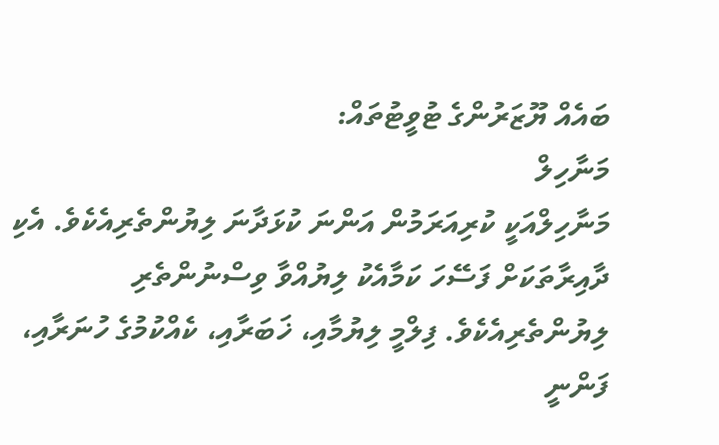ބައެއް ޔޫޒަރުންގެ ޓުވީޓުތައް:
މަނާހިލް
މަނާހިލްއަކީ ކުރިއަރަމުން އަންނަ ކުޅަދާނަ ލިޔުންތެރިއެކެވެ. އެކި ދާއިރާތަކަށް ފަސޭހަ ކަމާއެކު ލިޔުއްވާ ވިސްނުންތެރި ލިޔުންތެރިއެކެވެ. ފިލްމީ ލިޔުމާއި، ޚަބަރާއި، ކެއްކުމުގެ ހުނަރާއި، ފަންނީ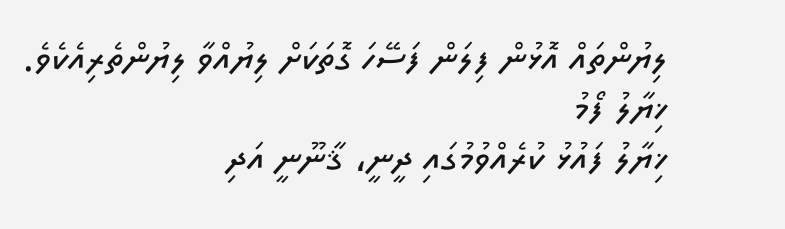ލިޔުންތައް އޮޅުން ފިލަން ފަސޭހަ ގޮތަކަށް ލިޔުއްވާ ލިޔުންތެރިއެކެވެ.
ޚިޔާލު ފޯމު
ޚިޔާލު ފައުޅު ކުރެއްވުމުގައި ދީނީ، ޤާނޫނީ އަދި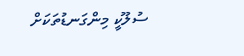ސުލޫކީ މިންގަނޑުތަކަށް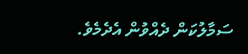ސަމާލުކަން ދެއްވުން އެދެމެވެ.